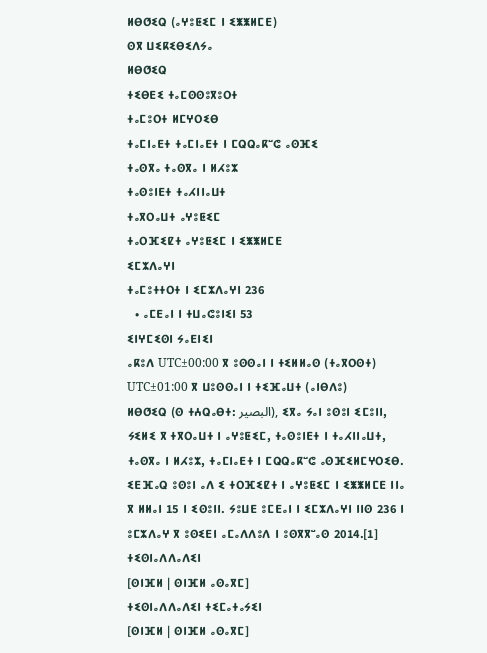ⵍⴱⵚⵉⵕ (ⴰⵖⵓⵟⵉⵎ ⵏ ⵉⵥⵥⵍⵎⴹ)
ⵙⴳ ⵡⵉⴽⵉⴱⵉⴷⵢⴰ
ⵍⴱⵚⵉⵕ
ⵜⵉⴱⴹⵉ ⵜⴰⵎⵙⵙⵓⴳⵓⵔⵜ
ⵜⴰⵎⵓⵔⵜ ⵍⵎⵖⵔⵉⴱ
ⵜⴰⵎⵏⴰⴹⵜ ⵜⴰⵎⵏⴰⴹⵜ ⵏ ⵎⵕⵕⴰⴽⵯⵛ ⴰⵙⴼⵉ
ⵜⴰⵙⴳⴰ ⵜⴰⵙⴳⴰ ⵏ ⵍⵃⵓⵣ
ⵜⴰⵙⵓⵏⴹⵜ ⵜⴰⵃⵏⵏⴰⵡⵜ
ⵜⴰⴳⵔⴰⵡⵜ ⴰⵖⵓⵟⵉⵎ
ⵜⴰⵔⴼⵉⵇⵜ ⴰⵖⵓⵟⵉⵎ ⵏ ⵉⵥⵥⵍⵎⴹ
ⵉⵎⵣⴷⴰⵖⵏ
ⵜⴰⵎⵓⵜⵜⵔⵜ ⵏ ⵉⵎⵣⴷⴰⵖⵏ 236
  • ⴰⵎⴹⴰⵏ ⵏ ⵜⵡⴰⵛⵓⵏⵉⵏ 53
ⵉⵏⵖⵎⵉⵙⵏ ⵢⴰⴹⵏⵉⵏ
ⴰⴽⵓⴷ UTC±00:00 ⴳ ⵓⵙⵙⴰⵏ ⵏ ⵜⵉⵍⵍⴰⵙ (ⵜⴰⴳⵔⵙⵜ)
UTC±01:00 ⴳ ⵡⵓⵙⵙⴰⵏ ⵏ ⵜⵉⴼⴰⵡⵜ (ⴰⵏⴱⴷⵓ)
ⵍⴱⵚⵉⵕ (ⵙ ⵜⵄⵕⴰⴱⵜ: البصير), ⵉⴳⴰ ⵢⴰⵏ ⵓⵙⵓⵏ ⵉⵎⵓⵏⵏ, ⵢⵉⵍⵉ ⴳ ⵜⴳⵔⴰⵡⵜ ⵏ ⴰⵖⵓⵟⵉⵎ, ⵜⴰⵙⵓⵏⴹⵜ ⵏ ⵜⴰⵃⵏⵏⴰⵡⵜ, ⵜⴰⵙⴳⴰ ⵏ ⵍⵃⵓⵣ, ⵜⴰⵎⵏⴰⴹⵜ ⵏ ⵎⵕⵕⴰⴽⵯⵛ ⴰⵙⴼⵉⵍⵎⵖⵔⵉⴱ. ⵉⴹⴼⴰⵕ ⵓⵙⵓⵏ ⴰⴷ ⵉ ⵜⵔⴼⵉⵇⵜ ⵏ ⴰⵖⵓⵟⵉⵎ ⵏ ⵉⵥⵥⵍⵎⴹ ⵏⵏⴰ ⴳ ⵍⵍⴰⵏ 15 ⵏ ⵉⵙⵓⵏⵏ. ⵢⵓⵡⴹ ⵓⵎⴹⴰⵏ ⵏ ⵉⵎⵣⴷⴰⵖⵏ ⵏⵏⵙ 236 ⵏ ⵓⵎⵣⴷⴰⵖ ⴳ ⵓⵙⵉⴹⵏ ⴰⵎⴰⴷⴷⵓⴷ ⵏ ⵓⵙⴳⴳⵯⴰⵙ 2014.[1]
ⵜⵉⵙⵏⴰⴷⴷⴰⴷⵉⵏ
[ⵙⵏⴼⵍ | ⵙⵏⴼⵍ ⴰⵙⴰⴳⵎ]
ⵜⵉⵙⵏⴰⴷⴷⴰⴷⵉⵏ ⵜⵉⵎⴰⵜⴰⵢⵉⵏ
[ⵙⵏⴼⵍ | ⵙⵏⴼⵍ ⴰⵙⴰⴳⵎ]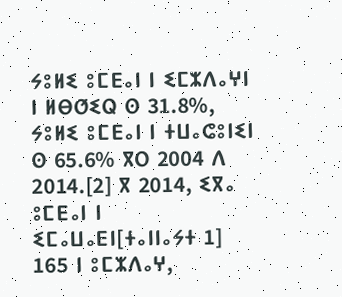ⵢⵓⵍⵉ ⵓⵎⴹⴰⵏ ⵏ ⵉⵎⵣⴷⴰⵖⵏ ⵏ ⵍⴱⵚⵉⵕ ⵙ 31.8%, ⵢⵓⵍⵉ ⵓⵎⴹⴰⵏ ⵏ ⵜⵡⴰⵛⵓⵏⵉⵏ ⵙ 65.6% ⴳⵔ 2004 ⴷ 2014.[2] ⴳ 2014, ⵉⴳⴰ ⵓⵎⴹⴰⵏ ⵏ ⵉⵎⴰⵡⴰⴹⵏ[ⵜⴰⵏⵏⴰⵢⵜ 1] 165 ⵏ ⵓⵎⵣⴷⴰⵖ,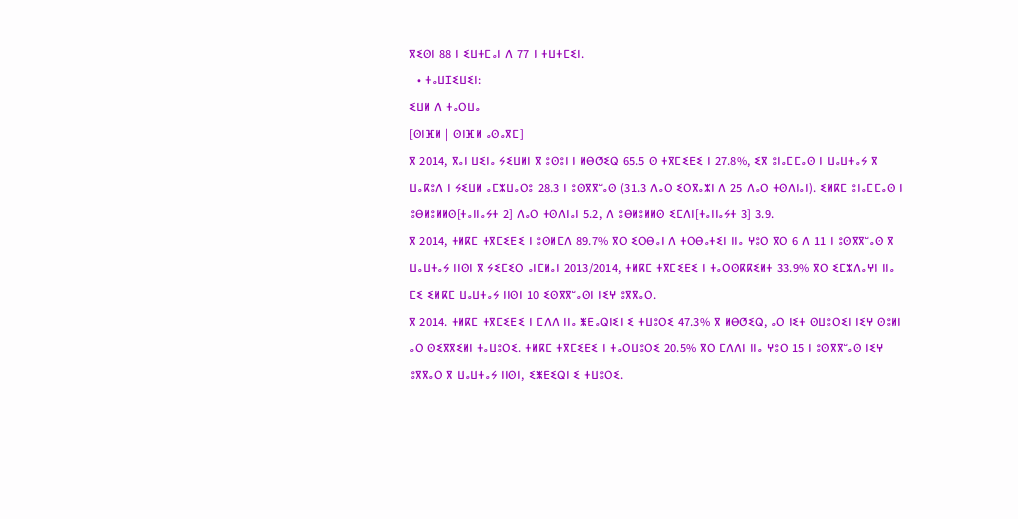ⴳⵉⵙⵏ 88 ⵏ ⵉⵡⵜⵎⴰⵏ ⴷ 77 ⵏ ⵜⵡⵜⵎⵉⵏ.
  • ⵜⴰⵡⵊⵉⵡⵉⵏ:
ⵉⵡⵍ ⴷ ⵜⴰⵔⵡⴰ
[ⵙⵏⴼⵍ | ⵙⵏⴼⵍ ⴰⵙⴰⴳⵎ]
ⴳ 2014, ⴳⴰⵏ ⵡⵉⵏⴰ ⵢⵉⵡⵍⵏ ⴳ ⵓⵙⵓⵏ ⵏ ⵍⴱⵚⵉⵕ 65.5 ⵙ ⵜⴳⵎⵉⴹⵉ ⵏ 27.8%, ⵉⴳ ⵓⵏⴰⵎⵎⴰⵙ ⵏ ⵡⴰⵡⵜⴰⵢ ⴳ ⵡⴰⴽⵓⴷ ⵏ ⵢⵉⵡⵍ ⴰⵎⵣⵡⴰⵔⵓ 28.3 ⵏ ⵓⵙⴳⴳⵯⴰⵙ (31.3 ⴷⴰⵔ ⵉⵔⴳⴰⵣⵏ ⴷ 25 ⴷⴰⵔ ⵜⵙⴷⵏⴰⵏ). ⵉⵍⴽⵎ ⵓⵏⴰⵎⵎⴰⵙ ⵏ ⵓⴱⵍⵓⵍⵍⵙ[ⵜⴰⵏⵏⴰⵢⵜ 2] ⴷⴰⵔ ⵜⵙⴷⵏⴰⵏ 5.2, ⴷ ⵓⴱⵍⵓⵍⵍⵙ ⵉⵎⴷⵏ[ⵜⴰⵏⵏⴰⵢⵜ 3] 3.9.
ⴳ 2014, ⵜⵍⴽⵎ ⵜⴳⵎⵉⴹⵉ ⵏ ⵓⵙⵍⵎⴷ 89.7% ⴳⵔ ⵉⵔⴱⴰⵏ ⴷ ⵜⵔⴱⴰⵜⵉⵏ ⵏⵏⴰ ⵖⵓⵔ ⴳⵔ 6 ⴷ 11 ⵏ ⵓⵙⴳⴳⵯⴰⵙ ⴳ ⵡⴰⵡⵜⴰⵢ ⵏⵏⵙⵏ ⴳ ⵢⵉⵎⵉⵔ ⴰⵏⵎⵍⴰⵏ 2013/2014, ⵜⵍⴽⵎ ⵜⴳⵎⵉⴹⵉ ⵏ ⵜⴰⵔⵙⴽⴽⵉⵍⵜ 33.9% ⴳⵔ ⵉⵎⵣⴷⴰⵖⵏ ⵏⵏⴰ ⵎⵉ ⵉⵍⴽⵎ ⵡⴰⵡⵜⴰⵢ ⵏⵏⵙⵏ 10 ⵉⵙⴳⴳⵯⴰⵙⵏ ⵏⵉⵖ ⵓⴳⴳⴰⵔ.
ⴳ 2014. ⵜⵍⴽⵎ ⵜⴳⵎⵉⴹⵉ ⵏ ⵎⴷⴷ ⵏⵏⴰ ⵥⴹⴰⵕⵏⵉⵏ ⵉ ⵜⵡⵓⵔⵉ 47.3% ⴳ ⵍⴱⵚⵉⵕ, ⴰⵔ ⵏⵉⵜ ⵙⵡⵓⵔⵉⵏ ⵏⵉⵖ ⵙⵓⵍⵏ ⴰⵔ ⵙⵉⴳⴳⵉⵍⵏ ⵜⴰⵡⵓⵔⵉ. ⵜⵍⴽⵎ ⵜⴳⵎⵉⴹⵉ ⵏ ⵜⴰⵔⵡⵓⵔⵉ 20.5% ⴳⵔ ⵎⴷⴷⵏ ⵏⵏⴰ ⵖⵓⵔ 15 ⵏ ⵓⵙⴳⴳⵯⴰⵙ ⵏⵉⵖ ⵓⴳⴳⴰⵔ ⴳ ⵡⴰⵡⵜⴰⵢ ⵏⵏⵙⵏ, ⵉⵥⴹⵉⵕⵏ ⵉ ⵜⵡⵓⵔⵉ.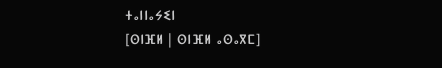ⵜⴰⵏⵏⴰⵢⵉⵏ
[ⵙⵏⴼⵍ | ⵙⵏⴼⵍ ⴰⵙⴰⴳⵎ]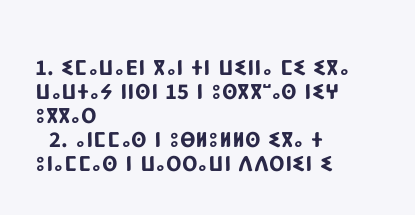1. ⵉⵎⴰⵡⴰⴹⵏ ⴳⴰⵏ ⵜⵏ ⵡⵉⵏⵏⴰ ⵎⵉ ⵉⴳⴰ ⵡⴰⵡⵜⴰⵢ ⵏⵏⵙⵏ 15 ⵏ ⵓⵙⴳⴳⵯⴰⵙ ⵏⵉⵖ ⵓⴳⴳⴰⵔ
  2. ⴰⵏⵎⵎⴰⵙ ⵏ ⵓⴱⵍⵓⵍⵍⵙ ⵉⴳⴰ ⵜ ⵓⵏⴰⵎⵎⴰⵙ ⵏ ⵡⴰⵔⵔⴰⵡⵏ ⴷⴷⵔⵏⵉⵏ ⵉ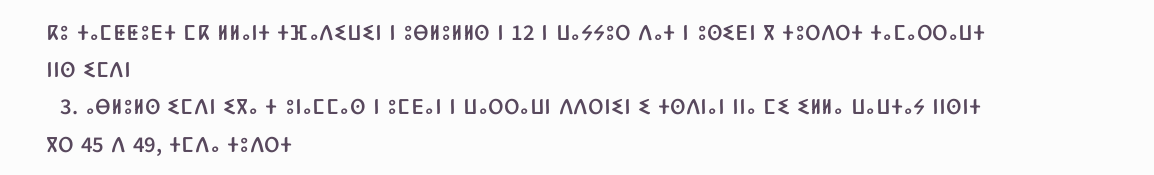ⴽⵓ ⵜⴰⵎⵟⵟⵓⴹⵜ ⵎⴽ ⵍⵍⴰⵏⵜ ⵜⴼⴰⴷⵉⵡⵉⵏ ⵏ ⵓⴱⵍⵓⵍⵍⵙ ⵏ 12 ⵏ ⵡⴰⵢⵢⵓⵔ ⴷⴰⵜ ⵏ ⵓⵙⵉⴹⵏ ⴳ ⵜⵓⵔⴷⵔⵜ ⵜⴰⵎⴰⵔⵔⴰⵡⵜ ⵏⵏⵙ ⵉⵎⴷⵏ
  3. ⴰⴱⵍⵓⵍⵙ ⵉⵎⴷⵏ ⵉⴳⴰ ⵜ ⵓⵏⴰⵎⵎⴰⵙ ⵏ ⵓⵎⴹⴰⵏ ⵏ ⵡⴰⵔⵔⴰⵡⵏ ⴷⴷⵔⵏⵉⵏ ⵉ ⵜⵙⴷⵏⴰⵏ ⵏⵏⴰ ⵎⵉ ⵉⵍⵍⴰ ⵡⴰⵡⵜⴰⵢ ⵏⵏⵙⵏⵜ ⴳⵔ 45 ⴷ 49, ⵜⵎⴷⴰ ⵜⵓⴷⵔⵜ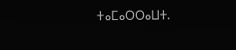ⵜⴰⵎⴰⵔⵔⴰⵡⵜ.